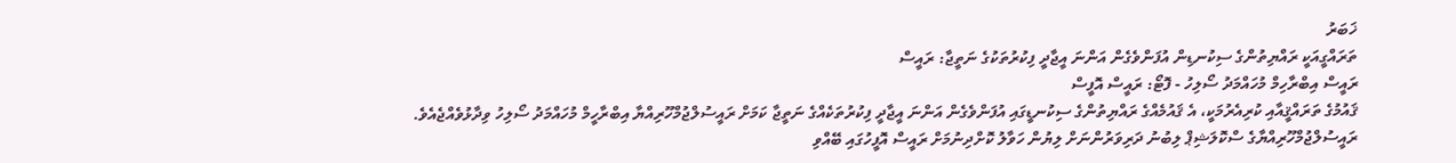ޚަބަރު
ތަރައްގީއަކީ ރައްޔިތުންގެ ސިކުނޑިން އުފަންވެގެން އަންނަ އީޖާދީ ފިކުރުތަކުގެ ނަތީޖާ: ރައީސް
ރައީސް އިބްރާހިމް މުހައްމަދު ސޯލިހު - ފޮޓޯ: ރައީސް އޮފީސް
ޤައުމުގެ ތަރައްޤީއާއި ކުރިއެރުމަކީ، އެ ޤައުމެއްގެ ރައްޔިތުންގެ ސިކުނޑީގައި އުފަންވެގެން އަންނަ އީޖާދީ ފިކުރުތަކެއްގެ ނަތީޖާ ކަމަށް ރައީސުލްޖުމްހޫރިއްޔާ އިބްރާހީމް މުހައްމަދު ސޯލިހު ވިދާޅުވެއްޖެއެވެ.
ރައީސުލްޖުމްހޫރިއްޔާގެ ސްކޮލަޝިޕް ލިބުނު ދަރިވަރުންނަށް ލިޔުން ހަވާލު ކޮށްދިނުމަށް ރައީސް އޮފީހުގައި ބޭއްވި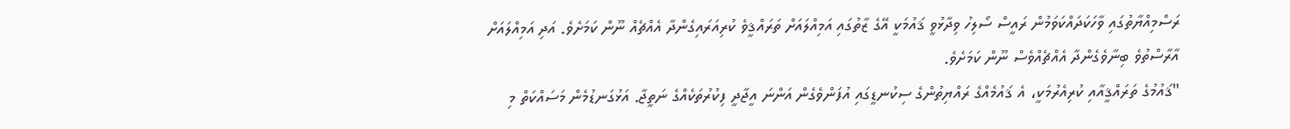ރަސްމިއްޔާތުގައި ވާހަކަދައްކަވަމުން ރައީސް ސޯލިހު ވިދާޅުވީ ޤައުމަކީ އޭގެ ޒާތުގައި އަމިއްލައަށް ތަރައްޤީވެ ކުރިއަރައިގެންދާ އެއްޗެއް ނޫން ކަމަށެވެ. އަދި އަމިއްލައަށް އާރާސްތުވެ ބިނާވެގެންދާ އެއްޗެއްވެސް ނޫން ކަމަށެވެ.
"ޤައުމުގެ ތަރައްޤީއާއި ކުރިއެރުމަކީ، އެ ޤައުމެއްގެ ރައްޔިތުންގެ ސިކުނޑީގައި އުފަންވެގެން އަންނަ އީޖާދީ ފިކުރުތަކެއްގެ ނަތީޖާ. އަޅުގަނޑުމެން މަސައްކަތް މި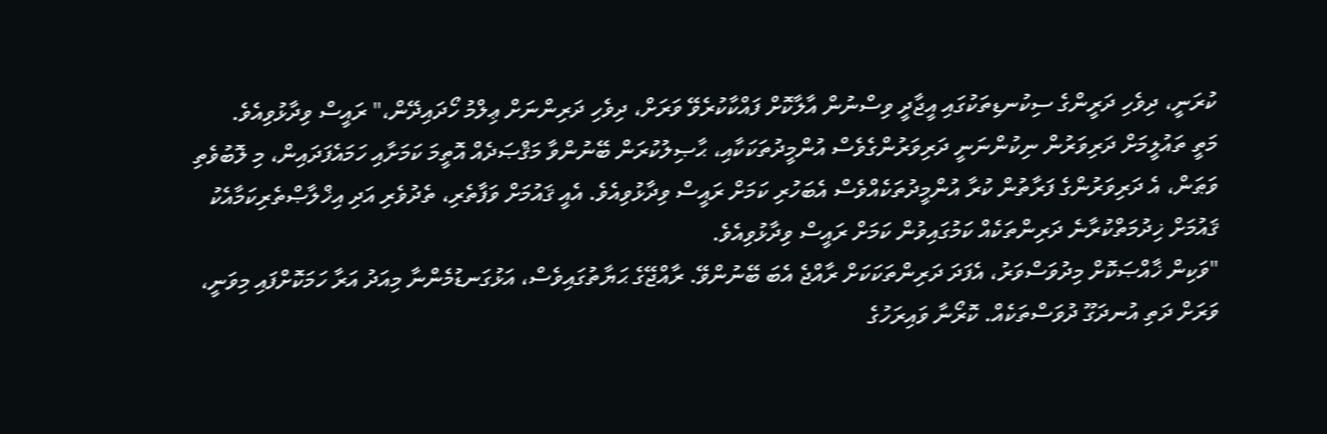ކުރަނީ، ދިވެހި ދަރީންގެ ސިކުނޑިތަކުގައި އީޖާދީ ވިސްނުން އާލާކޮށް ފައްކާކުރެވޭ ވަރަށް، ދިވެހި ދަރިންނަށް ޢިލްމު ހޯދައިދޭން،" ރައީސް ވިދާޅުވިއެވެ.
މަތީ ތައުލީމަށް ދަރިވަރުން ނިކުންނަނީ ދަރިވަރުންގެވެސް އުންމީދުތަކަކާއި، ޙާޞިލުކުރަން ބޭނުންވާ މަޤްޞަދެއް އޮތީމަ ކަމަށާއި ހަމައެފަދައިން، މި ލޮބުވެތި ވަޠަން، އެ ދަރިވަރުންގެ ފަރާތުން ކުރާ އުންމީދުތަކެއްވެސް އެބަހުރި ކަމަށް ރައީސް ވިދާޅުވިއެވެ. އެއީ ޤައުމަށް ވަފާތެރި، ތެދުވެރި އަދި އިޚްލާޞްތެރިކަމާއެކު ޤައުމަށް ޚިދުމަތްކުރާނެ ދަރިންތަކެއް ކަމުގައިވުން ކަމަށް ރައީސް ވިދާޅުވިއެވެ.
"ވަކިން ޚާއްޞަކޮށް މިދުވަސްވަރު، އެފަދަ ދަރިންތަކަކަށް ރާއްޖެ އެބަ ބޭނުންވޭ. ރާއްޖޭގެ ޙަޔާތުގައިވެސް، އަޅުގަނޑުމެންނާ މިއަދު އަރާ ހަމަކޮށްފައި މިވަނީ، ވަރަށް ދަތި އުނދަގޫ ދުވަސްތަކެއް. ކޮރޯނާ ވައިރަހުގެ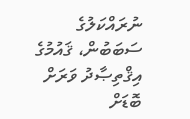ނުރައްކަލުގެ ސަބަބުން، ޤައުމުގެ އިޤްތިޞާދު ވަރަށް ބޮޑަށް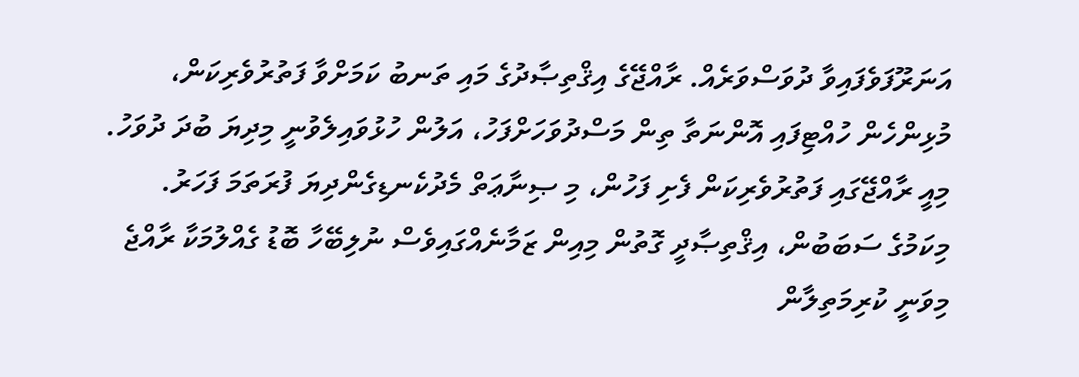އަނަރޫފަވެފައިވާ ދުވަސްވަރެއް. ރާއްޖޭގެ އިޤްތިޞާދުގެ މައި ތަނބު ކަމަށްވާ ފަތުރުވެރިކަން، މުޅިންހެން ހުއްޓިފައި އޮންނަތާ ތިން މަސްދުވަހަށްފަހު، އަލުން ހުޅުވައިލެވުނީ މިދިޔަ ބުދަ ދުވަހު. މިއީ ރާއްޖޭގައި ފަތުރުވެރިކަން ފެށި ފަހުން، މި ޞިނާޢަތް މެދުކެނޑިގެންދިޔަ ފުރަތަމަ ފަހަރު. މިކަމުގެ ސަބަބުން، އިޤްތިޞާދީ ގޮތުން މިއިން ޒަމާނެއްގައިވެސް ނުލިބޭހާ ބޮޑު ގެއްލުމަކާ ރާއްޖެ މިވަނީ ކުރިމަތިލާން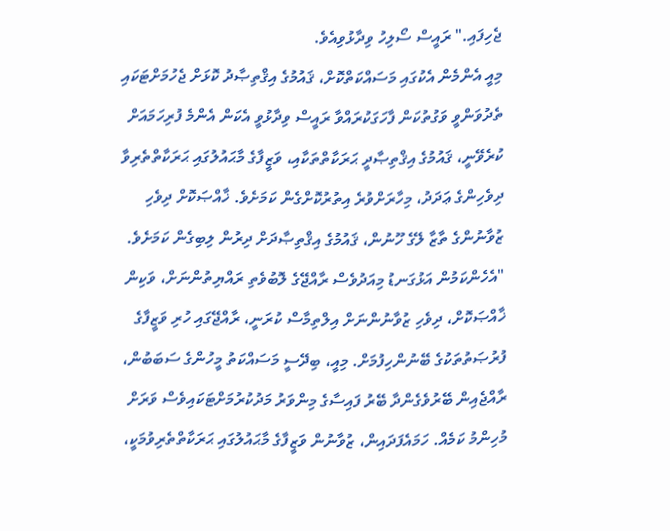ޖެހިފައި." ރައީސް ސޯލިހު ވިދާޅުވިއެވެ.
މިއީ އެންމެން އެކުގައި މަސައްކަތްކޮށް، ޤައުމުގެ އިޤްތިޞާދު ކޮޅަށް ޖެހުމަށްޓަކައި ތެދުވަންވީ ވަގުތުކަން ފާހަގަކުރައްވާ ރައީސް ވިދާޅުވީ އެކަން އެންމެ ފުރިހަމައަށް ކުރެވޭނީ، ޤައުމުގެ އިޤްތިޞާދީ ޙަރަކާތްތަކާއި، ވަޒީފާގެ މާޙައުލުގައި ޙަރަކާތްތެރިވާ ދިވެހިންގެ ޢަދަދު، މިހާރަށްވުރެ އިތުރުކޮށްގެން ކަމަށެވެ. ޚާއްޞަކޮށް ދިވެހި ޒުވާނުންގެ ތާޒާ ލޭގެ ހޫނުން، ޤައުމުގެ އިޤްތިޞާދަށް ދިރުން ލިބިގެން ކަމަށެވެ.
"އެހެންކަމުން އަޅުގަނޑު މިއަދުވެސް ރާއްޖޭގެ ލޮބުވެތި ރައްޔިތުންނަށް، ވަކިން ޚާއްޞަކޮށް، ދިވެހި ޒުވާނުންނަށް އިލްތިމާސް ކުރަނީ، ރާއްޖޭގައި ހުރި ވަޒީފާގެ ފުރުޞަތުތަކުގެ ބޭނުންހިފުމަށް. މިއީ، ބިދޭސީ މަސައްކަތު މީހުންގެ ސަބަބުން، ރާއްޖެއިން ބޭރުވެގެންދާ ބޭރު ފައިސާގެ މިންވަރު މަދުކުރުމަށްޓަކައިވެސް ވަރަށް މުހިންމު ކަމެއް. ހަމައެފަދައިން، ޒުވާނުން ވަޒީފާގެ މާޙައުލުގައި ޙަރަކާތްތެރިވުމަކީ،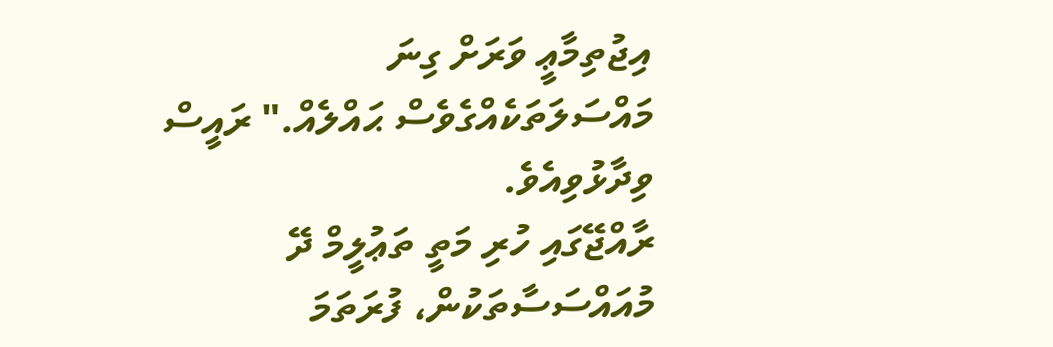އިޖުތިމާޢީ ވަރަށް ގިނަ މައްސަލަތަކެއްގެވެސް ޙައްލެއް." ރައީސް ވިދާޅުވިއެވެ.
ރާއްޖޭގައި ހުރި މަތީ ތަޢުލީމް ދޭ މުއައްސަސާތަކުން، ފުރަތަމަ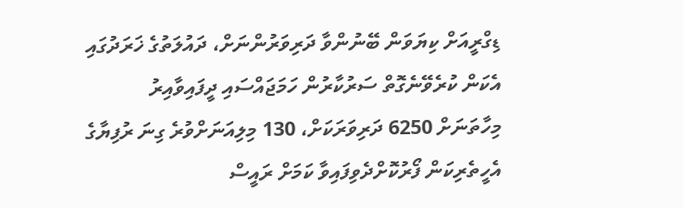ޑިގްރީއަށް ކިޔަވަން ބޭނުންވާ ދަރިވަރުންނަށް، ދައުލަތުގެ ޚަރަދުގައި އެކަން ކުރެވޭނެގޮތް ސަރުކާރުން ހަމަޖައްސައި ދީފައިވާއިރު މިހާތަނަށް 6250 ދަރިވަރަކަށް، 130 މިލިއަނަށްވުރެ ގިނަ ރުފިޔާގެ އެހީތެރިކަން ފޯރުކޮށްދެވިފައިވާ ކަމަށް ރައީސް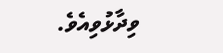ވިދާޅުވިއެވެ.